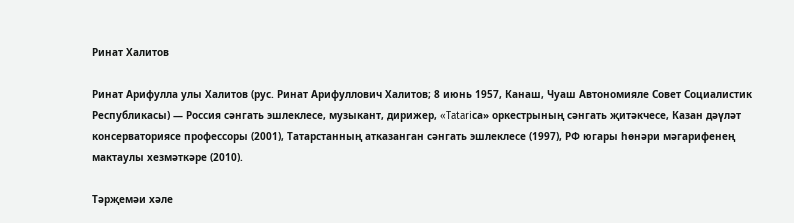Ринат Халитов

Ринат Арифулла улы Халитов (рус. Ринат Арифуллович Халитов; 8 июнь 1957, Канаш, Чуаш Автономияле Совет Социалистик Республикасы) — Россия сәнгать эшлеклесе, музыкант, дирижер, «Tatariсa» оркестрының сәнгать җитәкчесе, Казан дәүләт консерваториясе профессоры (2001), Татарстанның атказанган сәнгать эшлеклесе (1997), РФ югары һөнәри мәгарифенең мактаулы хезмәткәре (2010).

Тәрҗемәи хәле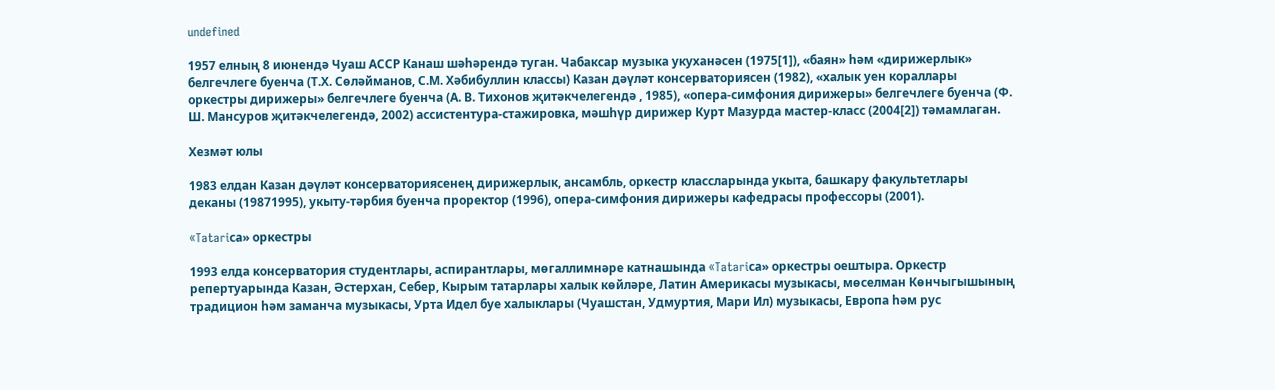undefined

1957 елның 8 июнендә Чуаш АССР Канаш шәһәрендә туган. Чабаксар музыка укуханәсен (1975[1]), «баян» һәм «дирижерлык» белгечлеге буенча (Т.Х. Сөләйманов, С.М. Хәбибуллин классы) Казан дәүләт консерваториясен (1982), «халык уен кораллары оркестры дирижеры» белгечлеге буенча (А. В. Тихонов җитәкчелегендә , 1985), «опера-симфония дирижеры» белгечлеге буенча (Ф. Ш. Мансуров җитәкчелегендә, 2002) ассистентура-стажировка, мәшһүр дирижер Курт Мазурда мастер-класс (2004[2]) тәмамлаган.

Хезмәт юлы

1983 елдан Казан дәүләт консерваториясенең дирижерлык, ансамбль, оркестр классларында укыта, башкару факультетлары деканы (19871995), укыту-тәрбия буенча проректор (1996), опера-симфония дирижеры кафедрасы профессоры (2001).

«Tatariсa» оркестры

1993 елда консерватория студентлары, аспирантлары, мөгаллимнәре катнашында «Tatariсa» оркестры оештыра. Оркестр репертуарында Казан, Әстерхан, Себер, Кырым татарлары халык көйләре, Латин Америкасы музыкасы, мөселман Көнчыгышының традицион һәм заманча музыкасы, Урта Идел буе халыклары (Чуашстан, Удмуртия, Мари Ил) музыкасы, Европа һәм рус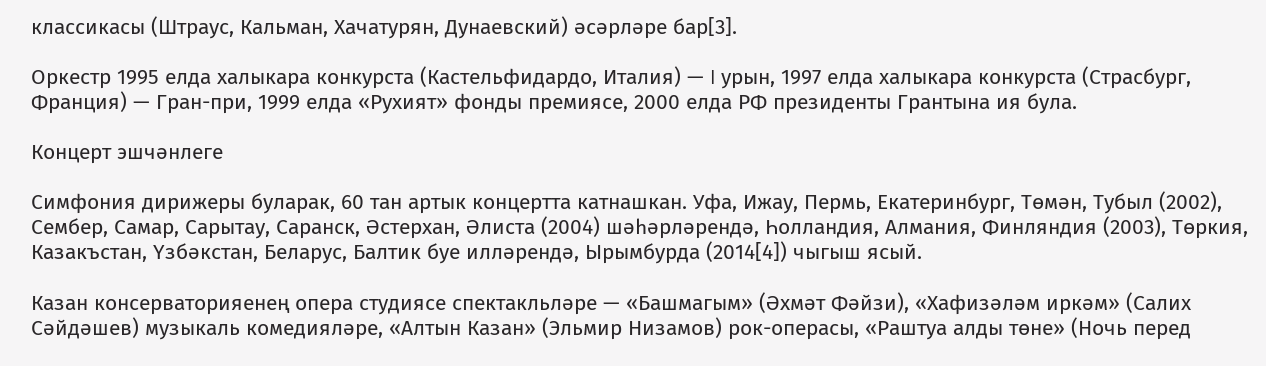классикасы (Штраус, Кальман, Хачатурян, Дунаевский) әсәрләре бар[3].

Оркестр 1995 елда халыкара конкурста (Кастельфидардо, Италия) — I урын, 1997 елда халыкара конкурста (Страсбург, Франция) — Гран-при, 1999 елда «Рухият» фонды премиясе, 2000 елда РФ президенты Грантына ия була.

Концерт эшчәнлеге

Симфония дирижеры буларак, 60 тан артык концертта катнашкан. Уфа, Ижау, Пермь, Екатеринбург, Төмән, Тубыл (2002), Сембер, Самар, Сарытау, Саранск, Әстерхан, Әлиста (2004) шәһәрләрендә, Һолландия, Алмания, Финляндия (2003), Төркия, Казакъстан, Үзбәкстан, Беларус, Балтик буе илләрендә, Ырымбурда (2014[4]) чыгыш ясый.

Казан консерваторияенең опера студиясе спектакльләре — «Башмагым» (Әхмәт Фәйзи), «Хафизәләм иркәм» (Салих Сәйдәшев) музыкаль комедияләре, «Алтын Казан» (Эльмир Низамов) рок-операсы, «Раштуа алды төне» (Ночь перед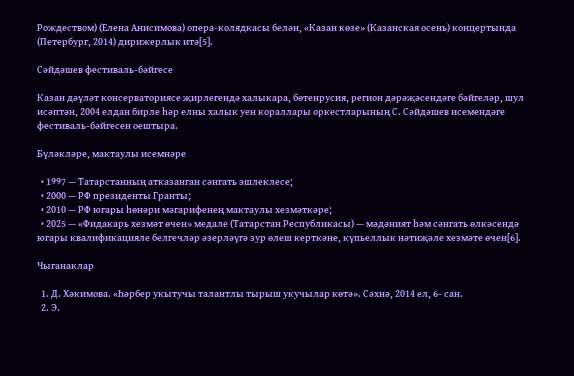Рождеством) (Елена Анисимова) опера-колядкасы белән, «Казан көзе» (Казанская осень) концертында (Петербург, 2014) дирижерлык итә[5].

Сәйдәшев фестиваль-бәйгесе

Казан дәүләт консерваториясе җирлегендә халыкара, бөтенрусия, регион дәрәҗәсендәге бәйгеләр, шул исәптән, 2004 елдан бирле һәр елны халык уен кораллары оркестларының С. Сәйдәшев исемендәге фестиваль-бәйгесен оештыра.

Бүләкләре, мактаулы исемнәре

  • 1997 — Татарстанның атказанган сәнгать эшлеклесе;
  • 2000 — РФ президенты Гранты;
  • 2010 — РФ югары һөнәри мәгарифенең мактаулы хезмәткәре;
  • 2025 — «Фидакарь хезмәт өчен» медале (Татарстан Республикасы) — мәдәният һәм сәнгать өлкәсендә югары квалификацияле белгечләр әзерләүгә зур өлеш керткәне, күпьеллык нәтиҗәле хезмәте өчен[6].

Чыганаклар

  1. Д. Хәкимова. «Һәрбер укытучы талантлы тырыш укучылар көтә». Сәхнә, 2014 ел, 6- сан.
  2. Э.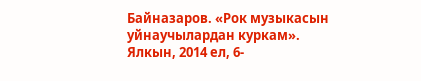Байназаров. «Рок музыкасын уйнаучылардан куркам». Ялкын, 2014 ел, 6-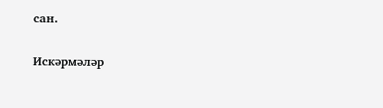сан.

Искәрмәләр